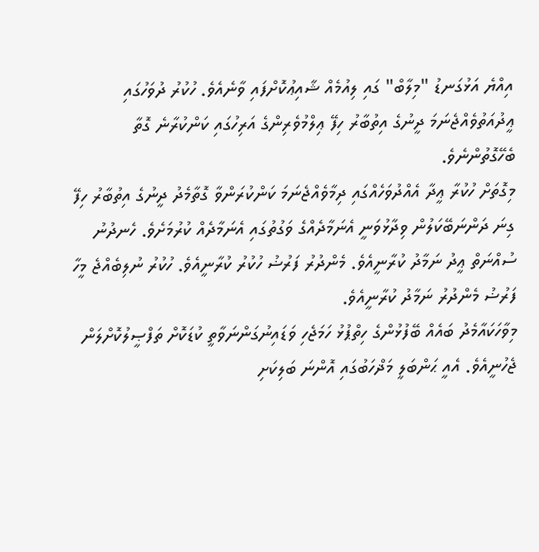އިއްޔެ އަޅުގަނޑު "މިލާބް" ގައި ލިއުމެއް ޝާއިޢުކޮށްފައި ވާނެއެވެ. ހުކުރު ދުވަހުގައި ޢީދުއަތުވެއްޖެނަމަ ދީނުގެ އިތުބާރު ހިފޭ ޢިލްމުވެރިންގެ އަރިހުގައި ކަންކުރާނެ ގޮތާ ބެހޭގޮތުންނެވެ.
މިގޮތަށް ހުކުރާ ޢީދާ އެއްދުވަހެއްގައި ދިމާވެއްޖެނަމަ ކަންކުރަންވާ ގޮތާމެދު ދީނުގެ އިތުބާރު ހިފޭ ގިނަ ދަންނަބޭކަލުން ވިދާޅުވަނީ އެނަމާދެއްގެ ވަގުތުގައި އެނަމާދެއް ކުރުމަށެވެ. ހެނދުނު ސުއްނަތް ޢީދު ނަމާދު ކުރާނީއެވެ. މެންދުރު ފަރުޟު ހުކުރު ކުރާނީއެވެ. ހުކުރު ނުލިބެއްޖެ މީހާ ފަރުޟު މެންދުރު ނަމާދު ކުރާނީއެވެ.
މިވާހަކައާމެދު ބައެއް ބޭފުޅުންގެ ހިތްޕުޅު ހަމަޖެހި ވަޑައިނުގަންނަވާތީ ކުޑަކޮށް ތަފްޞީލުކޮށްލަން ޖެހުނީއެވެ. އެއީ ޙަންބަލީ މަޛްހަބުގައި އޮންނަ ބަލިކަށި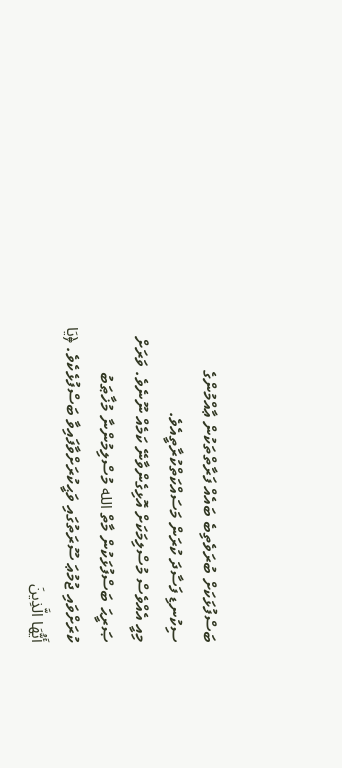ބަސްފުޅަކަށް ބުރަވެތިބެ ބައެއް ފަރާތްތަކުން ޢާއްމުންގެ ސިކުނޑި ފަސާދަ ކުރަން މަސައްކަތްކުރާތީއެވެ.
މިއީ އެއްވެސް މުސްލިމަކަށް އޮޅިގެންވާނޭ ކަމެއް ނޫނެވެ. ވަރަށް ޞަރީޙަ ބަސްފުޅަކުން މާތް الله މުސްލިމުންނާ މުޚާޠަބު ކުރަށްވައި ޖުމުޢަ ސޫރަތުގައި ވަޙީކުރަށްވާފައިވާ ބަސްފުޅެކެވެ. ﴿يَا أَيُّهَا الَّذِينَ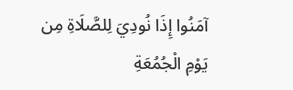آمَنُوا إِذَا نُودِيَ لِلصَّلَاةِ مِن يَوْمِ الْجُمُعَةِ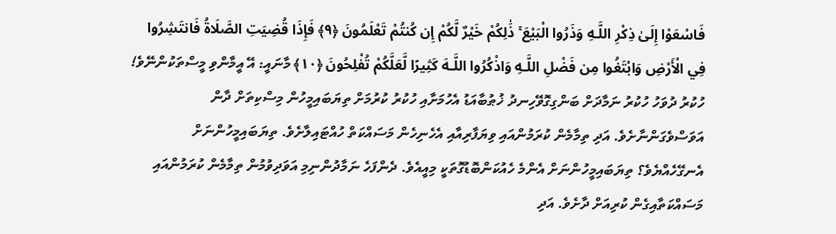فَاسْعَوْا إِلَىٰ ذِكْرِ اللَّـهِ وَذَرُوا الْبَيْعَ ۚ ذَٰلِكُمْ خَيْرٌ لَّكُمْ إِن كُنتُمْ تَعْلَمُونَ ﴿٩﴾ فَإِذَا قُضِيَتِ الصَّلَاةُ فَانتَشِرُوا فِي الْأَرْضِ وَابْتَغُوا مِن فَضْلِ اللَّـهِ وَاذْكُرُوا اللَّـهَ كَثِيرًا لَّعَلَّكُمْ تُفْلِحُونَ ﴿١٠﴾ މާނައީ: އޭ އީމާންވި މީސްތަކުންނޭވެ! ހުކުރު ދުވަހު ހުކުރު ނަމާދަށް ބަންގިގޮވޭހިނދު ޚުޠުބާއަޑު އެހުމަށާއި ހުކުރު ކުރުމަށް ތިޔަބައިމީހުން މިސްކިތަށް ދާން އަވަސްވެގަންނާށެވެ. އަދި ތިމާމެން ކުރަމުންއައި ވިޔަފާރިއާއި އެހެނިހެން މަސައްކަތް ހުއްޓައިލާށެވެ. ތިޔަބައިމީހުންނަށް އެނގޭހެއްޔެވެ؟ ތިޔަބައިމީހުންނަށް އެންމެ ހެއުކަންބޮޑުގޮތަކީ މިއީއެވެ. ދެންފަހެ ނަމާދުންނިމި އަވަދިވުމުން ތިމާމެން ކުރަމުންއައި މަސައްކަތާއިގެން ކުރިއަށް ދާށެވެ. އަދި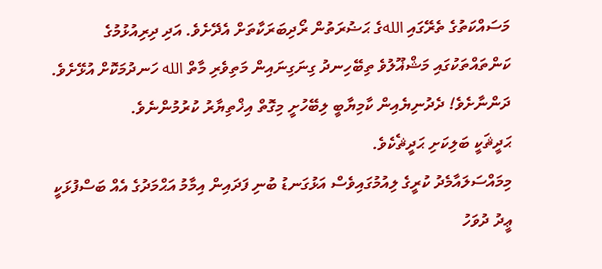މަސައްކަތުގެ ތެރޭގައި اللهގެ ޙަޟުރަތުން ރޯދިބަރަކާތަށް އެދޭށެވެ. އަދި ދިރިއުޅުމުގެ ކަންތައްތަކުގައި މަޝްޣޫލުވެ ތިބޭހިނދު ގިނަގިނައިން މަތިވެރި މާތް الله ހަނދުމަކޮށް އުޅޭށެވެ. ދަންނާށެވެ! ދެދުނިޔެއިން ކާމިޔާބީ ލިބޭހުށީ މިގޮތް އިޚްތިޔާރު ކުރުމުންނެވެ.
ޙަދީޘަކީ ބަލިކަށި ޙަދީޘެކެވެ.
މިމައްސަލައާމެދު ކުރީގެ ލިއުމުގައިވެސް އަޅުގަނޑު ބުނި ފަދައިން އިމާމު އަޙްމަދުގެ އެއް ބަސްފުޅަކީ ޢީދު ދުވަހު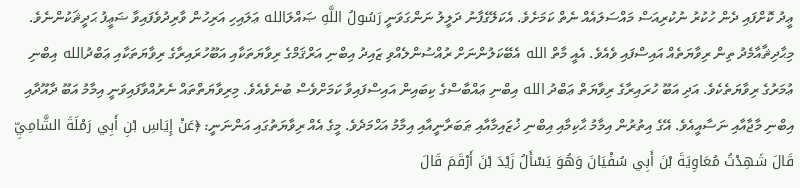ޢީދު ކޮށްފައި ދެން ހުކުރު ނުކުރިއަސް މައްސަލައެއް ނެތް ކަމަށެވެ. އެކަލޭގެފާނު ދަލީލު ނަންގަވަނީ رَسُولُ اللَّهِ ޞައްލަالله ޢަލައިހި އަރިހުން ވާރިދުވެފައިވާ ޟަޢީފު ޙަދީޘަކުންނެވެ. މިޙާދިޘާއާމެދު ތިން ރިވާޔަތެއް އައިސްފައި ވެއެވެ. އެއީ މާތް الله އެބޭކަލުންނަށް ރުއްސުންލެއްވި ޒައިދު އިބްނި އަރްޤަމްގެ ރިވާޔަތަކާއި އަބޫހުރައިރާގެ ރިވާޔަތަކާއި ޢަބްދުالله އިބްނި ޢުމަރުގެ ރިވާޔަތެކެވެ. އަދި އަބޫ ހުރައިރާގެ ރިވާޔަތް ޢަބްދު الله އިބްނި ޢައްބާސްގެ ކިބައިން އައިސްފައިވާ ކަމަށްވެސް ބުނެވެއެވެ. މިރިވާޔަތްތައް ނެރުއްވާފައިވަނީ އިމާމު އަބޫ ދާއޫދާއި އިބްނި މާޖާއާއި ނަސާއީއެވެ. އޭގެ އިތުރުން އިމާމު ޙާކިމާއި އިބްނި ޚުޒައިމާއާއި ޠަބަރާނީއާއި އިމާމު އަޙްމަދެވެ. މީގެ އެއް ރިވާޔަތުގައި އަންނަނީ: ﴿عَنْ إِيَاسِ بْنِ أَبِي رَمْلَةَ الشَّامِيِّ قَالَ شَهِدْتُ مُعَاوِيَةَ بْنَ أَبِي سُفْيَانَ وَهُوَ يَسْأَلُ زَيْدَ بْنَ أَرْقَمَ قَالَ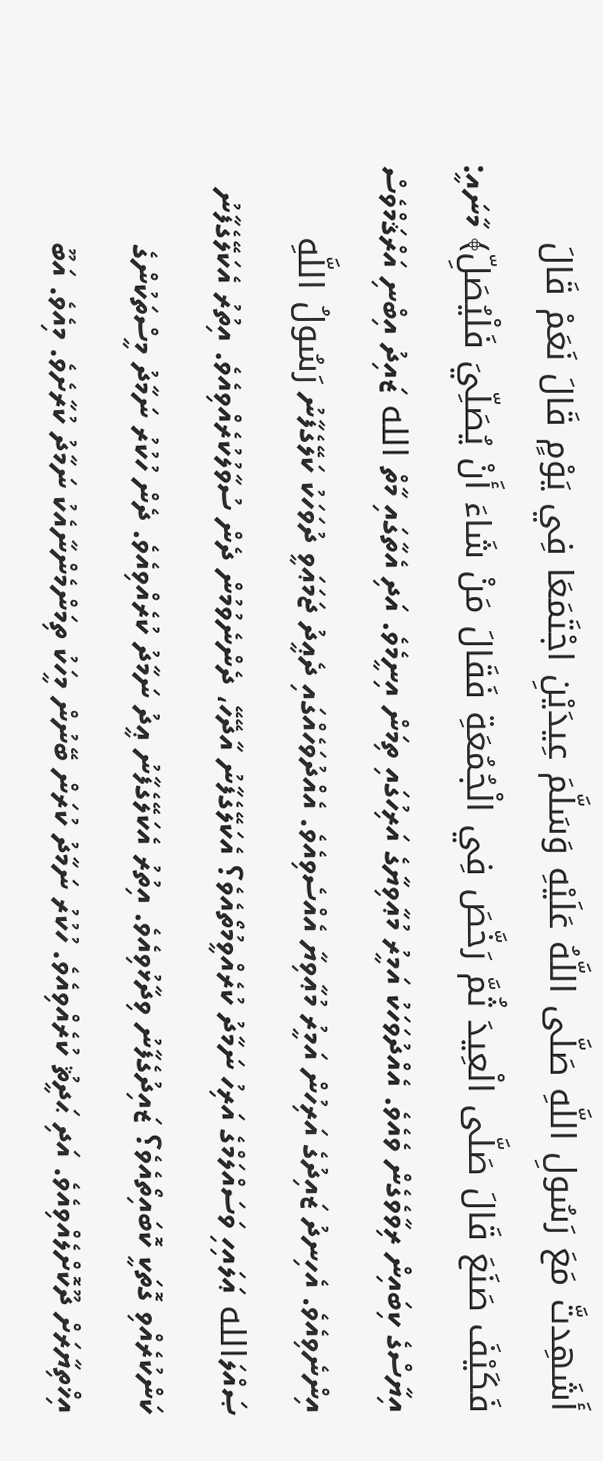أَشَهِدتَّ مَعَ رَسُولِ اللَّهِ صَلَّى اللَّهُ عَلَيْهِ وَسَلَّمَ عِيدَيْنِ اجْتَمَعَا فِي يَوْمٍ قَالَ نَعَمْ قَالَ فَكَيْفَ صَنَعَ قَالَ صَلَّى الْعِيدَ ثُمَّ رَخَّصَ فِي الْجُمُعَةِ فَقَالَ مَنْ شَاءَ أَنْ يُصَلِّيَ فَلْيُصَلِّ﴾ މާނައީ: އިޔާސްގެ ކިބައިން ރިވާވެގެން ވެއެވެ. އެއްދުވަހަކު އަމީރު މުޢާވިޔާގެ އަރިހުގައި ތިމަން އިނީމެވެ. އަދި އެތާގައި މާތް الله ޒައިދު އިބްނި އަރްޤަމްވެސް އިންނެވިއެވެ. އެހިނދު ޒައިދުގެ އަރިހުން އަމީރު މުޢާވިޔާ އެއްސެވިއެވެ. އެއްދުވަހެއްގައި ދެޢީދު ޖަމަޢަވީ ދުވަހަކު ކަލޭގެފާނު رَسُولُ اللَّهِ ޞައްލަالله ޢަލައިހި ވަސައްލަމްގެ އަރިހު ނަމާދު ކުރެއްވީމުތޯއެވެ؟ އެކަލޭގެފާނު އާދޭހޭ، ދެންނެވުމުން ދެން ސުވާލުކުރެއްވިއެވެ. އިތުރު އެކަލޭގެފާނު ކަންކުރެއްވި ގޮތަކީ ކޮބައިތޯއެވެ؟ ޒައިދުގެފާނު ވިދާޅުވިއެވެ. އިތުރު އެކަލޭގެފާނު ޢީދު ނަމާދު ކުރެއްވިއެވެ. ދެން ހުކުރު ނަމާދު މީސްތަކުންގެ އިޚްތިޔާރަށް ދޫކޮށްލެއްވިއެވެ. އަދި ޙަދީޘު ކުރެއްވިއެވެ. ހުކުރު ނަމާދު ކުރަން ބޭނުން މީހަކު ތިމަންމެންނާއެކު ނަމާދު ކުރާށެވެ. މިއެވެ. އަބޫ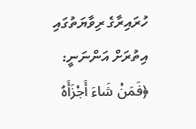ހުރައިރާގެ ރިވާޔަތުގައި އިތުރަށް އަންނަނީ: ﴿فَمَنْ شَاءَ أَجْزَأَهُ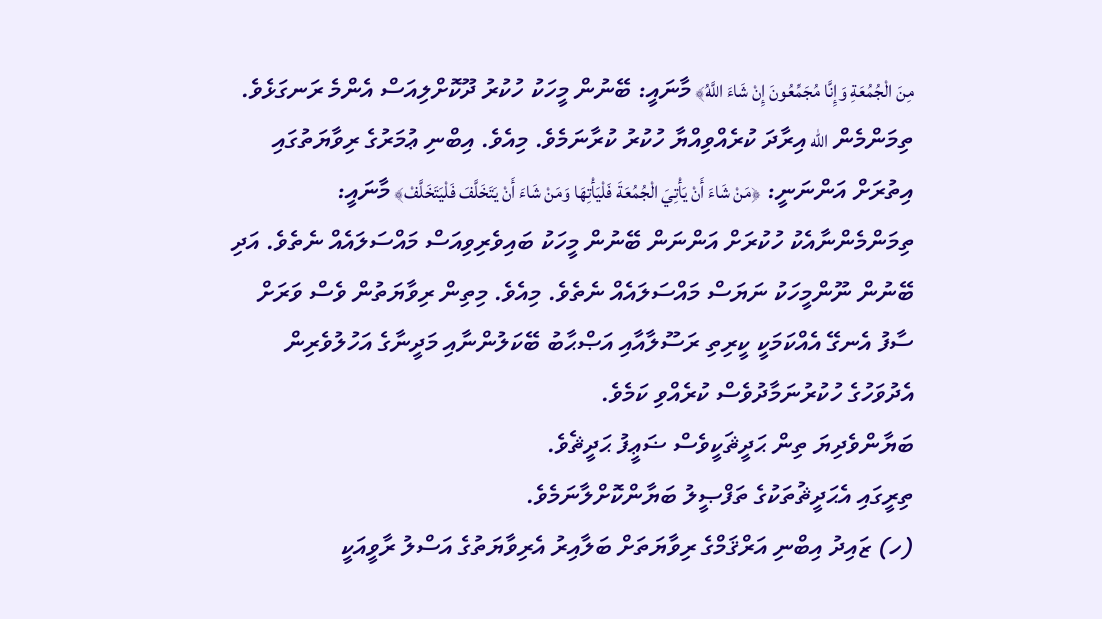مِنَ الْجُمُعَةِ وَإِنَّا مُجَمِّعُونَ إِنْ شَاءَ اللَّهُ﴾ މާނައީ: ބޭނުން މީހަކު ހުކުރު ދޫކޮށްލިއަސް އެންމެ ރަނގަޅެވެ. ތިމަންމެން الله އިރާދަ ކުރެއްވިއްޔާ ހުކުރު ކުރާނަމެވެ. މިއެވެ. އިބްނި ޢުމަރުގެ ރިވާޔަތުގައި އިތުރަށް އަންނަނީ: ﴿مَنْ شَاءَ أَنْ يَأْتِيَ الْجُمُعَةَ فَلْيَأْتِهَا وَمَنْ شَاءَ أَنْ يَتَخَلَّفَ فَلْيَتَخَلَّفْ﴾ މާނައީ: ތިމަންމެންނާއެކު ހުކުރަށް އަންނަން ބޭނުން މީހަކު ބައިވެރިވިއަސް މައްސަލައެއް ނެތެވެ. އަދި ބޭނުން ނޫންމީހަކު ނަޔަސް މައްސަލައެއް ނެތެވެ. މިއެވެ. މިތިން ރިވާޔަތުން ވެސް ވަރަށް ސާފު އެނގޭ އެއްކަމަކީ ކީރިތި ރަސޫލާއާއި އަޞްޙާބު ބޭކަލުންނާއި މަދީނާގެ އަހުލުވެރިން އެދުވަހުގެ ހުކުރުނަމާދުވެސް ކުރެއްވި ކަމެވެ.
ބަޔާންވެދިޔަ ތިން ޙަދީޘަކީވެސް ޟަޢީފު ޙަދީޘެވެ.
ތިރީގައި އެޙަދީޘުތަކުގެ ތަފްޞީލު ބަޔާންކޮށްލާނަމެވެ.
(ހ) ޒައިދު އިބްނި އަރްޤަމްގެ ރިވާޔަތަށް ބަލާއިރު އެރިވާޔަތުގެ އަސްލު ރާވީއަކީ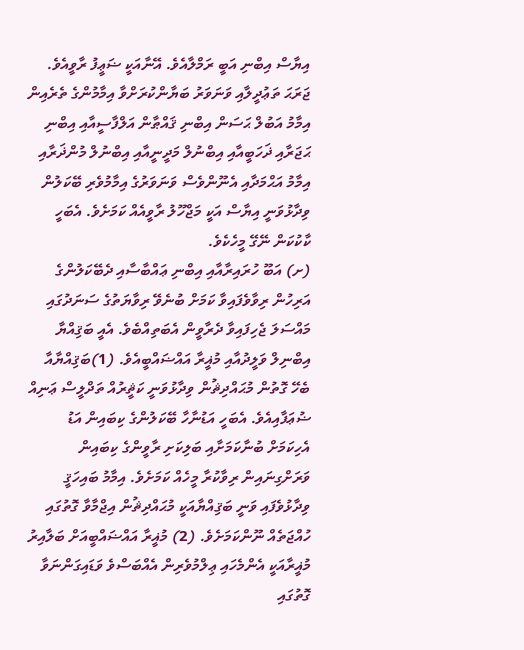އިޔާސް އިބްނި އަބީ ރަމްލާއެވެ. އޭނާއަކީ ޟަޢީފު ރާވީއެވެ. ޖަރަޙަ ތަޢުދީލާއި ވަނަވަރު ބަޔާންކުރަށްވާ އިމާމުންގެ ތެރެއިން އިމާމު އަބުލް ޙަސަން އިބްނި ޤައްޠާން އަލްފާސީއާއި އިބްނި ޙަޖަރާއި ޛަހަބީއާއި އިބްނުލް މަދީނީއާއި އިބްނުލް މުންޛަރާއި އިމާމު އަޙްމަދާއި އެނޫންވެސް ވަނަވަރުގެ އިމާމުވެރި ބޭކަލުން ވިދާޅުވަނީ އިޔާސް އަކީ މަޖްހޫލު ރާވީއެއް ކަމަށެވެ. އެބަހީ ކާކުކަން ނޭގޭ މީހެކެވެ.
(ށ) އަބޫ ހުރައިރާއާއި އިބްނި ޢައްބާސާއި ދެބޭކަލުންގެ އަރިހުން ރިވާވެފައިވާ ކަމަށް ބުނެވޭ ރިވާޔަތުގެ ސަނަދުގައި މައްސަލަ ޖެހިފައިވާ ދެރާވީން އެބަތިއްބެވެ. އެއީ ބަޤިއްޔާ އިބްނިލް ވަލީދުއާއި މުޣީރާ އައްޟައްބީއެވެ. (1)ބަޤިއްޔާއާ ބެހޭ ގޮތުން މުޙައްދިޘުން ވިދާޅުވަނީ ކަޘީރުއް ތަދްލީސް ޢަނިއް ޟުޢަފާއިއެވެ. އެބަހީ އަޑުނާހާ ބޭކަލުންގެ ކިބައިން އަޑު އެހިކަމަށް ބުނާކަމަށާއި ބަލިކަށި ރާވީންގެ ކިބައިން ވަރަށްގިނައިން ރިވާކުރާ މީހެއް ކަމަށެވެ. އިމާމު ބައިހަޤީ ވިދާޅުވެފައި ވަނީ ބަޤިއްޔާއަކީ މުޙައްދިޘުން އިޖްމާވާ ގޮތުގައި ހުއްޖަތެއް ނޫންކަމަށެވެ. (2) މުޣީރާ އައްޟައްބީއަށް ބަލާއިރު މުޣީރާއަކީ އެންމެހައި ޢިލްމުވެރިން އެއްބަސްވެ ވަޑައިގަންނަވާ ގޮތުގައި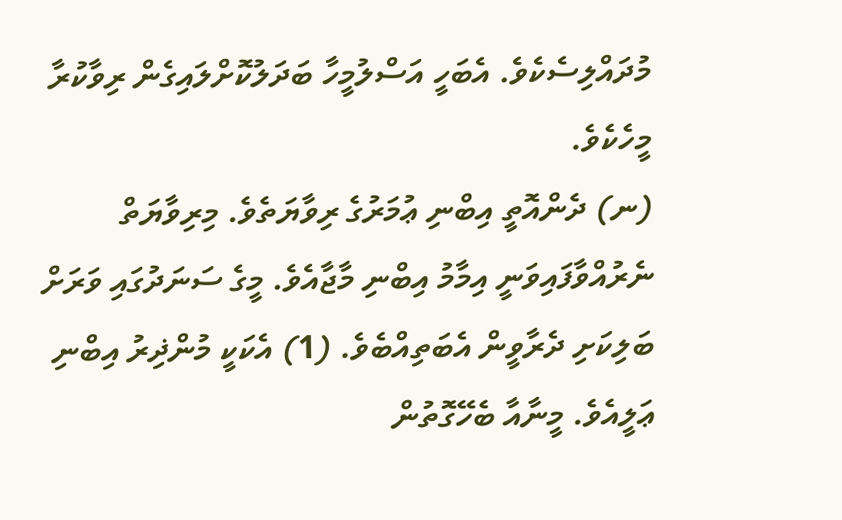މުދައްލިސެކެވެ. އެބަހީ އަސްލުމީހާ ބަދަލުކޮށްލައިގެން ރިވާކުރާ މީހެކެވެ.
(ނ) ދެންއޮތީ އިބްނި ޢުމަރުގެ ރިވާޔަތެވެ. މިރިވާޔަތް ނެރުއްވާފައިވަނީ އިމާމު އިބްނި މާޖާއެވެ. މީގެ ސަނަދުގައި ވަރަށް ބަލިކަށި ދެރާވީން އެބަތިއްބެވެ. (1) އެކަކީ މުންޛިރު އިބްނި ޢަލީއެވެ. މީނާއާ ބެހޭގޮތުން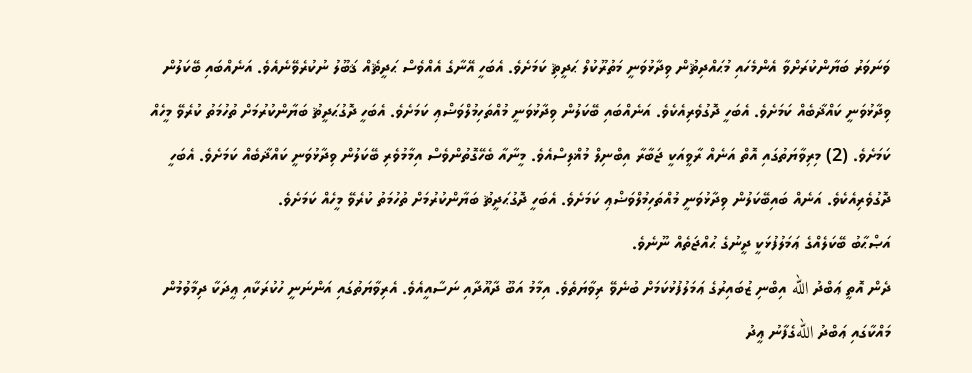ވަނަވަރު ބަޔާންކުރަށްވާ އެންމެހައި މުޙައްދިޘުން ވިދާޅުވަނީ މަތުރޫކުލް ޙަދީޘި ކަމަށެވެ. އެބަހީ އޭނާގެ އެއްވެސް ޙަދީޘެއް ޤަބޫލު ނުކުރެވޭނެއެވެ. އަނެއްބައި ބޭކަލުން ވިދާޅުވަނީ ކައްޛާބެއް ކަމަށެވެ. އެބަހީ ދޮގުވެރިއެކެވެ. އަނެއްބައި ބޭކަލުން ވިދާޅުވަނީ މުއްތަހިމުލްވަޟްޢި ކަމަށެވެ. އެބަހީ ދޮގުޙަދީޘު ބަޔާންކުރުމަށް ތުހުމަތު ކުރެވޭ މީހެއް ކަމަށެވެ. (2) މިރިވާޔަތުގައި އޮތް އަނެއް ރާވީއަކީ ޖަބާރާ އިބްނިލް މުޣްލިސްއެވެ. މީނާއާ ބެހޭގޮތުންވެސް އިމާމުވެރި ބޭކަލުން ވިދާޅުވަނީ ކައްޛާބެއް ކަމަށެވެ. އެބަހީ ދޮގުވެރިއެކެވެ. އަނެއް ބައިބޭކަލުން ވިދާޅުވަނީ މުއްތަހިމުލްވަޟްޢި ކަމަށެވެ. އެބަހީ ދޮގުޙަދީޘު ބަޔާންކުރުމަށް ތުހުމަތު ކުރެވޭ މީހެއް ކަމަށެވެ.
އަޞްޙާބު ބޭކަލެއްގެ ޢަމަލުފުޅަކީ ދީނުގެ ޙުއްޖަތެއް ނޫނެވެ.
ދެން އޮތީ ޢަބްދު الله އިބްނި ޒުބައިރުގެ ޢަމަލުފުޅުކަމަށް ބުނެވޭ ރިވާޔަތެވެ. އިމާމު އަބޫ ދާއޫދާއި ނަސާއީއެވެ. އެރިވާޔަތުގައި އަންނަނީ ހުކުރަކާއި ޢީދަކާ ދިމާވުމުން މައްކާގައި ޢަބްދު اللهގެފާނު ޢީދު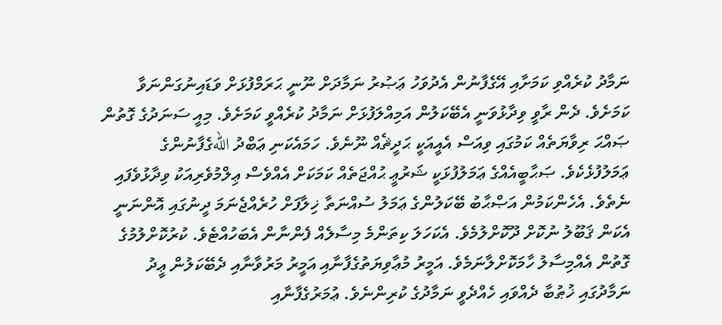ނަމާދު ކުރެއްވި ކަމަށާއި އޭގެފާނުން އެދުވަހު ޢަޞުރު ނަމާދަށް ނޫނީ ޙަރަމްފުޅަށް ވަޑައިނުގަންނަވާ ކަމަށެވެ. ދެން ރާވީ ވިދާޅުވަނީ އެބޭކަލުން އަމިއްލަފުޅަށް ނަމާދު ކުރެއްވީ ކަމަށެވެ. މިއީ ސަނަދުގެ ގޮތުން ޞައްޙަ ރިވާޔަތެއް ކަމުގައި ވިއަސް އެއީއަކީ ޙަދީޘެއް ނޫނެވެ. ހަމައެކަނި ޢަބްދު اللهގެފާނުންގެ ޢަމަލުފުޅެކެވެ. ޞަޙާބީއެއްގެ ޢަމަލުފުޅަކީ ޝަރުޢީ ޙުއްޖަތެއް ކަމަކަށް އެއްވެސް ޢިލްމުވެރިއަކު ވިދާޅުވެފައި ނެތެވެ. އެހެންކަމުން އަޞްޙާބު ބޭކަލުންގެ ޢަމަލު ސުއްނަތާ ޚިލާފަށް ހުރެއްޖެނަމަ ދީނުގައި އޮންނަނީ އެކަން ޤަބޫލު ނުކޮށް ދޫކޮށްލުމެވެ. އެކަހަލަ ކިތަންމެ މިސާލެއް ފެންނާން އެބަހުއްޓެވެ. ކުރުކޮށްލުމުގެ ގޮތުން އެއްމިސާލު ހާމަކޮށްލާނަމެވެ. އަމީރު މުޢާވިޔަތުގެފާނާއި އަމީރު މަރުވާނާއި ދެބޭކަލުން ޢީދު ނަމާދުގައި ޚުޠުބާ ދެއްވައި ހެއްދެވީ ނަމާދުގެ ކުރިންނެވެ. ޢުމަރުގެފާނާއި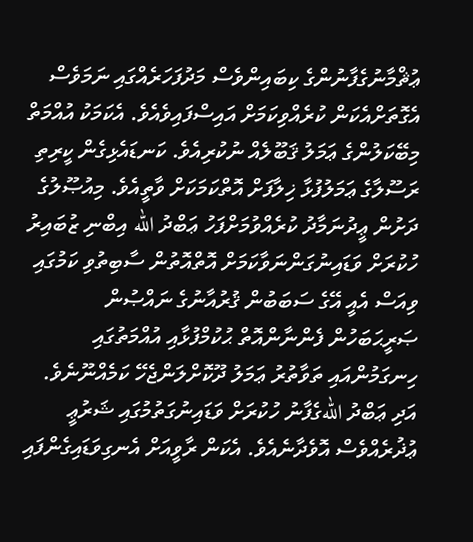ޢުޘްމާނުގެފާނުންގެ ކިބައިންވެސް މަދުފަހަރެއްގައި ނަމަވެސް އެގޮތަށްއެކަން ކުރެއްވިކަމަށް އައިސްފައިވެއެވެ. އެކަމަކު އުއްމަތް މިބޭކަލުންގެ ޢަމަލު ޤަބޫލެއް ނުކުރިއެވެ. ކަނޑައެޅިގެން ކީރިތި ރަސޫލާގެ ޢަމަލުފުޅާ ޚިލާފަށް އޮތްކަމަކަށް ވާތީއެވެ. މިއުޞޫލުގެ ދަށުން ޢީދުނަމާދު ކުރެއްވުމަށްފަހު ޢަބްދު الله އިބްނި ޒުބައިރު ހުކުރަށް ވަޑައިނުގަންނަވާކަމަށް އޮތްއޮތުން ސާބިތުވި ކަމުގައި ވިއަސް އެއީ އޭގެ ސަބަބުން ޤުރުއާނުގެ ނައްޞުން ޞަރީޙަބަހުން ފެންނާންއޮތް ޙުކުމްފުޅާއި އުއްމަތުގައި ހިނގަމުންއައި ތަވާތުރު ޢަމަލު ދޫކޮށްލަންޖެހޭ ކަމެއްނޫނެވެ. އަދި ޢަބްދު اللهގެފާނު ހުކުރަށް ވަޑައިނުގަތުމުގައި ޝަރުޢީ ޢުޛުރެއްވެސް އޮވެދާނެއެވެ. އެކަން ރާވީއަށް އެނގިވަޑައިގެންފައި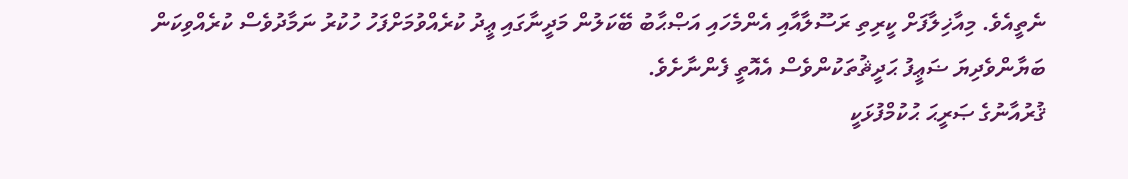ނެތީއެވެ. މިއާޚިލާފަށް ކީރިތި ރަސޫލާއާއި އެންމެހައި އަޞްޙާބު ބޭކަލުން މަދީނާގައި ޢީދު ކުރެއްވުމަށްފަހު ހުކުރު ނަމާދުވެސް ކުރެއްވިކަން ބަޔާންވެދިޔަ ޟަޢީފު ޙަދީޘުތަކުންވެސް އެއޮތީ ފެންނާށެވެ.
ޤުރުއާނުގެ ޞަރީޙަ ޙުކުމްފުޅަކީ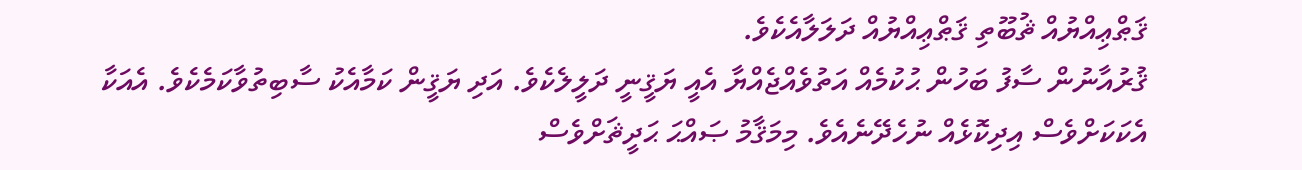ޤަޠްޢިއްޔުއް ޘުބޫތި ޤަޠްޢިއްޔުއް ދަލަލާއެކެވެ.
ޤުރުއާނުން ސާފު ބަހުން ޙުކުމެއް އަތުވެއްޖެއްޔާ އެއީ ޔަޤީނީ ދަލީލެކެވެ. އަދި ޔަޤީން ކަމާއެކު ސާބިތުވާކަމެކެވެ. އެއަކާ އެކަކަށްވެސް އިދިކޮޅެއް ނުހެދޭނެއެވެ. މިމަޤާމު ޞައްޙަ ޙަދީޘަށްވެސް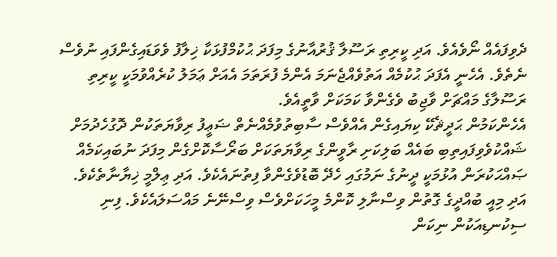ދެވިފައެއް ނޯވެއެވެ. އަދި ކީރިތި ރަސޫލާ ޤުރުއާނުގެ މިފަދަ ޙުކުމްފުޅަކާ ޚިލާފު ވެވަޑައިގެންފައި ނުވެސް ނެތެވެ. އެހެނީ އެފަދަ ޙުކުމެއް އަތުވެއްޖެނަމަ އެންމެ ފުރަތަމަ އެއަށް ޢަމަލު ކުރެއްވުމަކީ ކީރިތި ރަސޫލާގެ މައްޗަށް ވާޖިބު ވެގެންވާ ކަމަކަށް ވާތީއެވެ.
އެހެންކަމުން ޙަދީޘެކޭ ކިޔައިގެން އެއްވެސް ސާބިތުވުމެއްނެތް ޟަޢީފު ރިވާޔަތަކުން ދޮގުހެދުމަށް ޝައްކުވެވިފައިތިބި ބައެއް ބަލިކަށި ރާވީންގެ ރިވާޔަތަކަށް ބަރޯސާކޮށްގެން މިފަދަ ނުބައިކަމެއް ޞައްޙަކުރަން އުޅުމަކީ ދީނުގެ ނަމުގައި ހެދޭ ބޮޑުވެގެންވާ ފިތުނައެކެވެ. އަދި ޢިލްމީ ޚިޔާނާތެކެވެ. އަދި މިއީ ބުއްދީގެ ގޮތުން ވިސްނާލި ކޮންމެ މީހަކަށްވެސް ވިސްނޭނެ މައްސަލައެކެވެ. ފިނި ސިކުނޑިއަކުން ނިކަން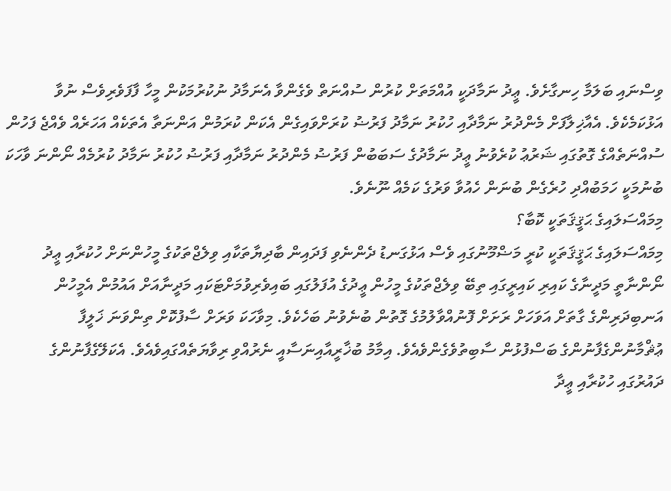ވިސްނައި ބަލަމާ ހިނގާށެވެ. ޢީދު ނަމާދަކީ އުއްމަތަށް ކުރުން ސުއްނަތް ވެގެންވާ އެނަމާދު ނުކުރުމަކުން މީހާ ފާފަވެރިވެސް ނުވާ އަޅުކަމެކެވެ. އެއާޚިލާފަށް މެންދުރު ނަމާދާއި ހުކުރު ނަމާދު ފަރުޟު ކުރަށްވައިގެން އެކަން ކުރަމުން އަންނަތާ އެތަކެއް އަހަރެއް ވެއްޖެ ފަހުން ސުއްނަތެއްގެ ގޮތުގައި ޝަރުޢު ކުރެވުނު ޢީދު ނަމާދުގެ ސަބަބުން ފަރުޟު މެންދުރު ނަމާދާއި ފަރުޟު ހުކުރު ނަމާދު ކުރުމެއް ނޯންނަ ވާހަކަ ބުނުމަކީ ހަމަބުއްދި ހުރެގެން ބުނަން ހެއުވާ ވަރުގެ ކަމެއް ނޫނެވެ.
މިމައްސަލައިގެ ޙަޤީޤަތަކީ ކޮބާ؟
މިމައްސަލައިގެ ޙަޤީޤަތަކީ ކުރީ މަޟްމޫނުގައި ވެސް އަޅުގަނޑު ދެންނެވި ފަދައިން ބާދިޔާތަކާއި ވިލެޖްތަކުގެ މީހުންނަށް ހުކުރާއި ޢީދު ނޯންނާތީ މަދީނާގެ ކައިރި ކައިރީގައި ތިބޭ ވިލެޖްތަކުގެ މީހުން ޢީދުގެ އުފަލުގައި ބައިވެރިވުމަށްޓަކައި މަދީނާއަށް އައުމުން އެމީހުން އަނބިދަރިންގެ ގާތަށް އަވަހަށް ރަށަށް ފޮނުއްވާލުމުގެ ގޮތުން ބުނެވުނު ބަހެކެވެ. މިވާހަކަ ވަރަށް ސާފުކޮށް ތިންވަނަ ޚަލީފާ ޢުޘްމާނުންގެފާނުންގެ ބަސްފުޅުން ސާބިތުވެގެންވެއެވެ. އިމާމު ބުޚާރީއާއިނަސާއީ ނެރުއްވި ރިވާޔަތެއްގައިވެއެވެ. އެކަލޭގެފާނުންގެ ދައުރުގައި ހުކުރާއި ޢީދާ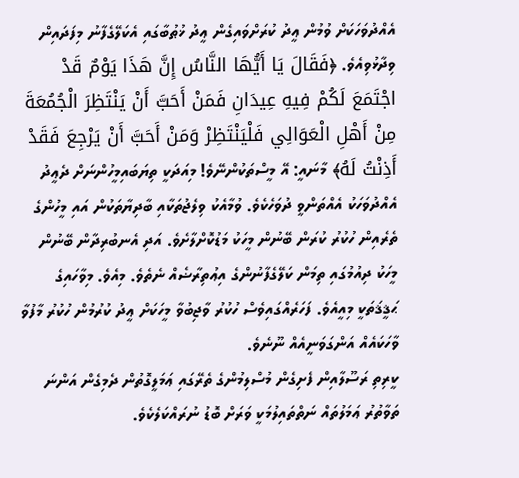އެއްދުވަހަކަށް ވުމުން ޢީދު ކުރަށްވައިގެން ޢީދު ޚުޠުބާގައި އެކަލޭގެފާނު މިފަދައިން ވިދާޅުވިއެވެ. ﴿فَقَالَ يَا أَيُّهَا النَّاسُ إِنَّ هَذَا يَوْمٌ قَدْ اجْتَمَعَ لَكُمْ فِيهِ عِيدَانِ فَمَنْ أَحَبَّ أَنْ يَنْتَظِرَ الْجُمُعَةَ مِنْ أَهْلِ الْعَوَالِي فَلْيَنْتَظِرْ وَمَنْ أَحَبَّ أَنْ يَرْجِعَ فَقَدْ أَذِنْتُ لَهُ﴾ މާނައީ: އޭ މީސްތަކުންނޭވެ! މިއަދަކީ ތިޔަބައިމީހުންނަށް ދެޢީދު އެއްދުވަހަކު އެއްތަންވީ ދުވަހެކެވެ. ވުމާއެކު ވިލެޖުތަކާއި ބާދިޔާތަކުން އައި މީހުންގެ ތެރެއިން ހުކުރު ކުރަން ބޭނުން މީހަކު މަޑުކޮށްލާށެވެ. އަދި އެނބުރިދާން ބޭނުން މީހަކު ދިއުމުގައި ތިމަން ކަލޭގެފާނުންގެ އިޢުތިރާޟެއް ނެތެވެ. މިއެވެ. މިވާހައިގެ ޙަޤީޤަތަކީ މިއީއެވެ. ފަހަރެއްގައިވެސް ހުކުރު ވާޖިބުވާ މީހަކަށް ޢީދު ކުރުމުން ހުކުރު މާފުވާ ވާހަކައެއް އަންގަވަނީއެއް ނޫނެވެ.
ކީރިތި ރަސޫލާއިން ފެށިގެން މުސްލިމުންގެ ތެރޭގައި ޢަމަލީގޮތުން ދެމިގެން އަންނަ ތަވާތުރު ޢަމަލުތައް ނަތްތައިލުމަކީ ވަރަށް ބޮޑު ނުރައްކަލެކެވެ.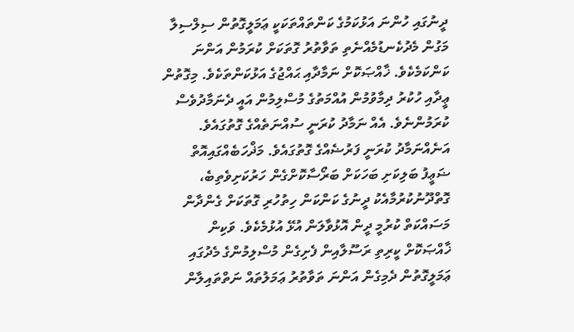ދީނުގައި ހުންނަ އަޅުކަމުގެ ކަންތައްތަކަކީ ޢަމަލީގޮތުން ސިލްސިލާ މަގުން މެދުކެނޑުމެއްނެތި ތަވާތުރު ގޮތަކަށް ކުރަމުން އަންނަ ކަންކަމެކެވެ. ޚާއްޞަކޮށް ނަމާދާއި ޙައްޖުގެ އަޅުކަންތަކެވެ. މިގޮތުން ޢީދާއި ހުކުރު ދިމާވުމުން އުއްމަތުގެ މުސްލިމުން އައީ ދެނަމާދުވެސް ކުރަމުންނެވެ. އެއް ނަމާދު ކުރަނީ ސުއްނަތެއްގެ ގޮތުގައެވެ. އަނެއްނަމާދު ކުރަނީ ފަރުޟެއްގެ ގޮތުގައެވެ. މަޛްހަބެއްގައިއޮތް ޟަޢީފު ބަލިކަށި ބަހަކަށް ބަރޯސާކޮށްގެން ހަރުކަށިވެތިބެ، ގޮތްދޫނުކުރުމާއެކު ދީނުގެ ކަންކަން ހިތުހުރި ގޮތަކަށް ގެންދާން މަސައްކަތް ކުރުމީ ދީން އޮޅުވާލަން އުޅޭ އުޅުމެކެވެ. ވަކިން ޚާއްޞަކޮށް ކީރިތި ރަސޫލާއިން ފެށިގެން މުސްލިމުންގެ މެދުގައި ޢަމަލީގޮތުން ދެމިގެން އަންނަ ތަވާތުރު ޢަމަލުތައް ނަތްތައިލާން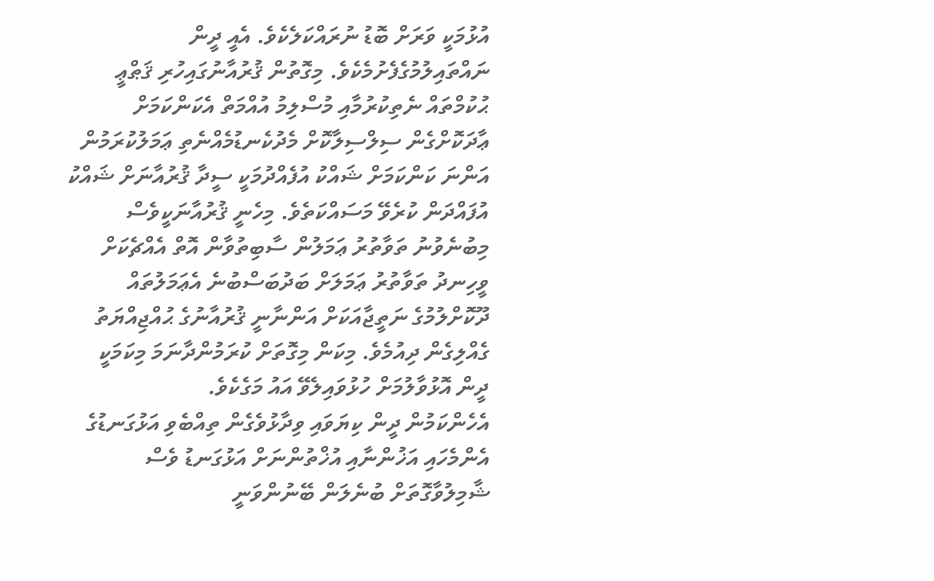އުޅުމަކީ ވަރަށް ބޮޑު ނުރައްކަލެކެވެ. އެއީ ދީން ނައްތައިލުމުގެފެށުމެކެވެ. މިގޮތުން ޤުރުއާނުގައިހުރި ޤަޠްޢީ ޙުކުމްތައް ނެތިކުރުމާއި މުސްލިމު އުއްމަތް އެކަންކަމަށް ޢާދަކޮށްގެން ސިލްސިލާކޮށް މެދުކެނޑުމެއްނެތި ޢަމަލުކުރަމުން އަންނަ ކަންކަމަށް ޝައްކު އުފެއްދުމަކީ ސީދާ ޤުރުއާނަށް ޝައްކު އުފައްދަން ކުރެވޭ މަސައްކަތެވެ. މިހެނީ ޤުރުއާނަކީވެސް މިބުނެވުނު ތަވާތުރު ޢަމަލުން ސާބިތުވާން އޮތް އެއްޗެކަށް ވީހިނދު ތަވާތުރު ޢަމަލަށް ބަދުބަސްބުނެ އެޢަމަލުތައް ދޫކޮށްލުމުގެ ނަތީޖާއަކަށް އަންނާނީ ޤުރުއާނުގެ ޙުއްޖިއްޔަތު ގެއްލިގެން ދިއުމެވެ. މިކަން މިގޮތަށް ކުރަމުންދާނަމަ މިކަމަކީ ދީން އޮޅުވާލުމަށް ހުޅުވައިލެވޭ އައު މަގެކެވެ.
އެހެންކަމުން ދީން ކިޔަވައި ވިދާޅުވެގެން ތިއްބެވި އަޅުގަނޑުގެ އެންމެހައި އަޚުންނާއި އުޚްތުންނަށް އަޅުގަނޑު ވެސް ޝާމިލުވާގޮތަށް ބުނެލަން ބޭނުންވަނީ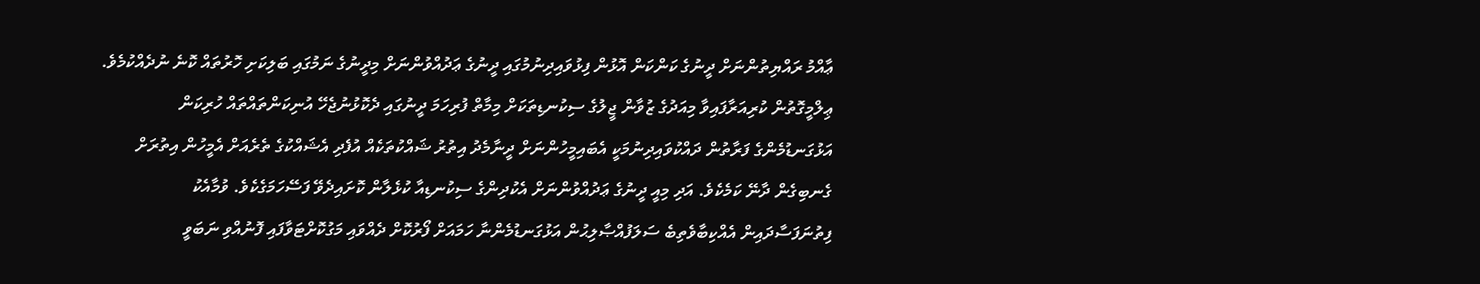ޢާއްމު ރައްޔިތުންނަށް ދީނުގެ ކަންކަން އޮޅުން ފިޅުވައިދިނުމުގައި ދީނުގެ ޢަދުއްވުންނަށް މިދީނުގެ ނަމުގައި ބަލިކަށި ހޮރުތައް ކޮނެ ނުދެއްކުމެވެ. ޢިލްމީގޮތުން ކުރިއަރާފައިވާ މިއަދުގެ ޒުވާން ޖީލުގެ ސިކުނޑިތަކަށް މިމާތް ފުރިހަމަ ދީނުގައި ދެކޮޅުނުޖެހޭ އުނިކަންތައްތައް ހުރިކަން އަޅުގަނޑުމެންގެ ފަރާތުން ދައްކުވައިދިނުމަކީ އެބައިމީހުންނަށް ދީނާމެދު އިތުރު ޝައްކުތަކެއް އުފެދި އެޝައްކުގެ ތެރެއަށް އެމީހުން އިތުރަށް ގެނބިގެން ދާނޭ ކަމެކެވެ. އަދި މިއީ ދީނުގެ ޢަދުއްވުންނަށް އެކުދިންގެ ސިކުނޑިއާ ކުޅެލާން ކޮށައިދެވޭ ފަސޭހަމަގެކެވެ. ވުމާއެކު ފިތުނަފަސާދައިން އެއްކިބާވެތިބެ ސަލަފުއްޞާލިޙުން އަޅުގަނޑުމެންނާ ހަމައަށް ފޯރުކޮށް ދެއްވައި މަގުކޮށްޓަވާފައި ފޮނުއްވި ނަބަވީ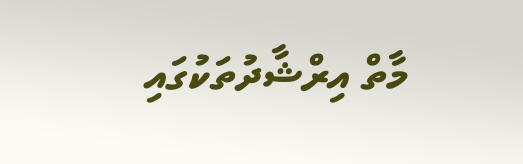މާތް އިރްޝާދުތަކުގައި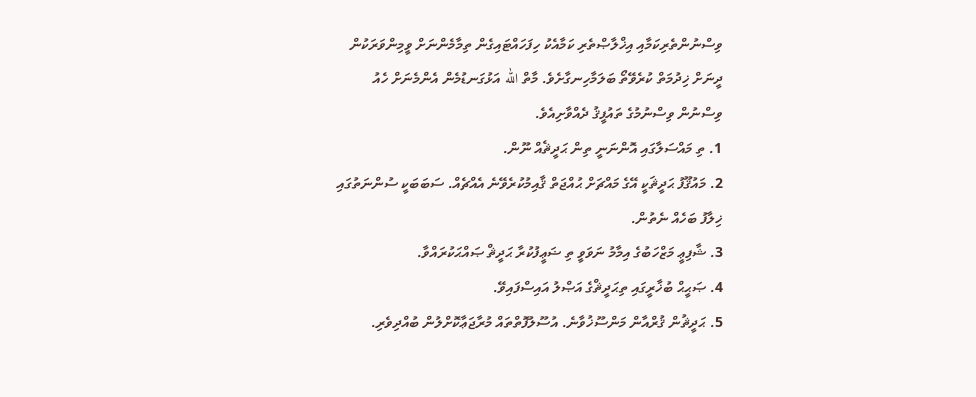ވިސްނުންތެރިކަމާއި އިޚްލާޞްތެރި ކަމާއެކު ހިފަހައްޓައިގެން ތިމާމެންނަށް ވީމިންވަރަކުން ދީނަށް ޚިދުމަތް ކުރެވޭތޯ ބަލަމާހިނގާށެވެ. މާތް الله އަޅުގަނޑުމެން އެންމެނަށް ހެއު ވިސްނުން ވިސްނުމުގެ ތައުފީޤު ދެއްވާށިއެވެ.
1. ތި މައްސަލާގައި އޮންނަނީ ތިން ޙަދީޘެއް ނޫން.
2. މައުޤޫފު ޙަދީޘަކީ އޭގެ މައްޗަށް ޙުއްޖަތް ޤާއިމުކުރެވޭނެ އެއްޗެއް. ސަބަބަކީ ސުންނަތުގައި ޚިލާފު ބަހެއް ނެތުން.
3. ޝާފިޢީ މަޒްހަބުގެ އިމާމު ނަވަވީ ތި ޟަޢީފުކުރާ ޙަދީޘް ޞައްޙަކުރައްވާ.
4. ޞަޙީޙް ބުޚާރީގައި ތިޙަދީޘްގެ އަޞްލު އައިސްފައިވޭ.
5. ޙަދީޘުން ޤުރްއާން މަންސޫޚުވާނެ. އުސޫލުފޮތްތައް މުރާޖަޢާކޮށްލުން ބުއްދިވެރި.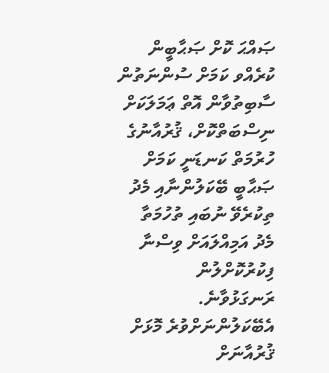ޞައްޙަ ކޮށް ޞަޙާބީން ކުރެއްވ ކަމަށް ސުންނަތުން ސާބިތުވާން އޮތް ޢަމަލަކަށް ނިސްބަތްކޮށް، ޤުރުއާނުގެ ހުރުމަތް ކަނޑަނީ ކަމަށް ޞަޙާބީ ބޭކަލުންނާއި މެދު ތިކުރެވޭ ނުބައި ތުހުމަތާ މެދު އަމިއްލައަށް ވިސްނާ ފިކުރުކޮށްލުން ރަނގަޅުވާނެ. އެބޭކަލުންނަށްވުރެ މޮޅަށް ޤުރުއާނަށް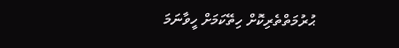ޙުރުމަތްތެރިކޮށް ހިތޭކަމަށް ހީވާނަމަ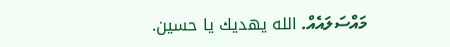މައްސަލައެއް. الله يهديك يا حسين.